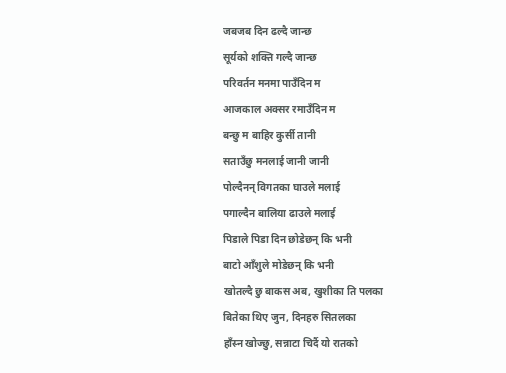जबजब दिन ढल्दै जान्छ
सूर्यको शक्ति गल्दै जान्छ
परिवर्तन मनमा पाउँदिन म
आजकाल अक्सर रमाउँदिन म
बन्छु म बाहिर कुर्सी तानी
सताउँछु मनलाई जानी जानी
पोल्दैनन् विगतका घाउले मलाई
पगाल्दैन बालिया ढाउले मलाई
पिडाले पिडा दिन छोडेछन् कि भनी
बाटो आँशुले मोडेछन् कि भनी
खोतल्दै छु बाकस अब, खुशीका ति पलका
बितेका थिए जुन, दिनहरु सितलका
हाँस्न खोज्छु, सन्नाटा चिर्दै यो रातको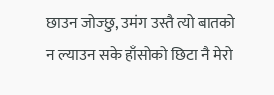छाउन जोज्छु, उमंग उस्तै त्यो बातको
न ल्याउन सके हाँसोको छिटा नै मेरो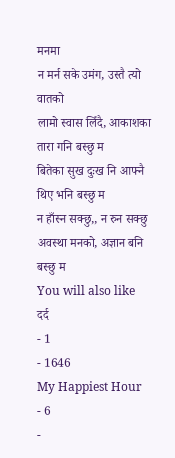मनमा
न मर्न सके उमंग, उस्तै त्यो वातको
लामो स्वास लिँदै, आकाशका तारा गनि बस्छु म
बितेका सुख दुःख नि आफ्नै थिए भनि बस्छु म
न हाँस्न सक्छु,, न रुन सक्छु
अवस्था मनको, अज्ञान बनि बस्छु म
You will also like
दर्द
- 1
- 1646
My Happiest Hour
- 6
-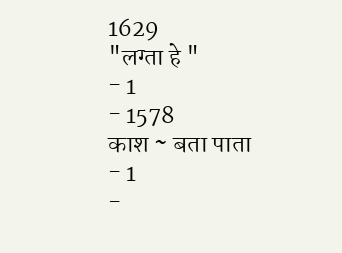1629
"लग्ता हे "
- 1
- 1578
काश ~ बता पाता
- 1
-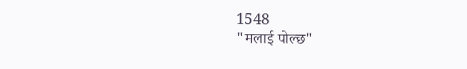1548
"मलाई पोल्छ"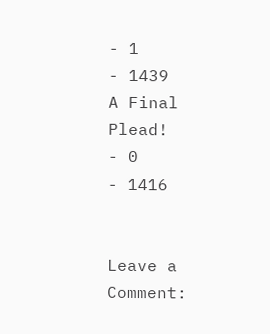- 1
- 1439
A Final Plead!
- 0
- 1416


Leave a Comment: